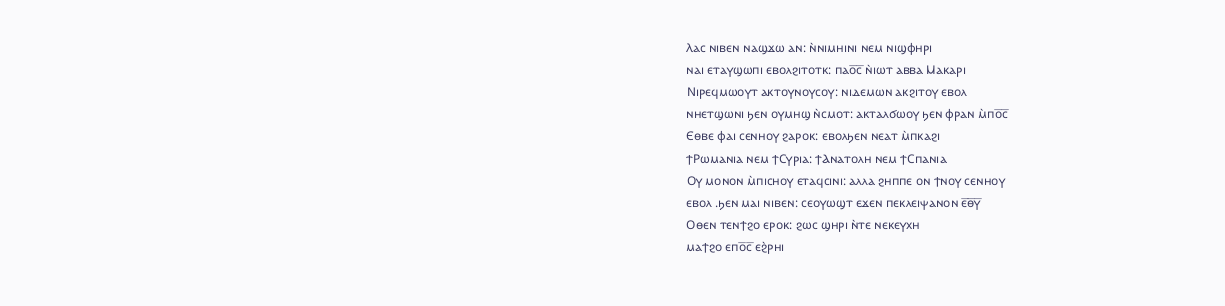Ⲗⲁⲥ ⲛⲓⲃⲉⲛ ⲛⲁϣϫⲱ ⲁⲛ: ⲛ̀ⲛⲓⲙⲏⲓⲛⲓ ⲛⲉⲙ ⲛⲓϣⲫⲏⲣⲓ
ⲛⲁⲓ ⲉⲧⲁⲩϣⲱⲡⲓ ⲉⲃⲟⲗϩⲓⲧⲟⲧⲕ: ⲡⲁⲟ̅ⲥ̅ ⲛ̀ⲓⲱⲧ ⲁⲃⲃⲁ Ⲙⲁⲕⲁⲣⲓ
Ⲛⲓⲣⲉϥⲙⲱⲟⲩⲧ ⲁⲕⲧⲟⲩⲛⲟⲩⲥⲟⲩ: ⲛⲓⲇⲉⲙⲱⲛ ⲁⲕϩⲓⲧⲟⲩ ⲉⲃⲟⲗ
ⲛⲏⲉⲧϣⲱⲛⲓ ϧⲉⲛ ⲟⲩⲙⲏϣ ⲛ̀ⲥⲙⲟⲧ: ⲁⲕⲧⲁⲗϭⲱⲟⲩ ϧⲉⲛ ⲫⲣⲁⲛ ⲙ̀ⲡⲟ̅ⲥ̅
Ⲉⲑⲃⲉ ⲫⲁⲓ ⲥⲉⲛⲏⲟⲩ ϩⲁⲣⲟⲕ: ⲉⲃⲟⲗϧⲉⲛ ⲛⲉⲁⲧ ⲙ̀ⲡⲕⲁϩⲓ
ϯⲢⲱⲙⲁⲛⲓⲁ ⲛⲉⲙ ϯⲤⲩⲣⲓⲁ: ϯⲀⲛⲁⲧⲟⲗⲏ ⲛⲉⲙ ϯⲤⲡⲁⲛⲓⲁ
Ⲟⲩ ⲙⲟⲛⲟⲛ ⲙ̀ⲡⲓⲥⲏⲟⲩ ⲉⲧⲁϥⲥⲓⲛⲓ: ⲁⲗⲗⲁ ϩⲏⲡⲡⲉ ⲟⲛ ϯⲛⲟⲩ ⲥⲉⲛⲏⲟⲩ
ⲉⲃⲟⲗ .ϧⲉⲛ ⲙⲁⲓ ⲛⲓⲃⲉⲛ: ⲥⲉⲟⲩⲱϣⲧ ⲉϫⲉⲛ ⲡⲉⲕⲗⲉⲓⲯⲁⲛⲟⲛ ⲉ̅ⲑ̅ⲩ̅
Ⲟⲑⲉⲛ ⲧⲉⲛϯϩⲟ ⲉⲣⲟⲕ: ϩⲱⲥ ϣⲏⲣⲓ ⲛ̀ⲧⲉ ⲛⲉⲕⲉⲩⲭⲏ
ⲙⲁϯϩⲟ ⲉⲡⲟ̅ⲥ̅ ⲉϩ̀ⲣⲏⲓ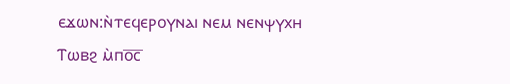ⲉϫⲱⲛ:ⲛ̀ⲧⲉϥⲉⲣⲟⲩⲛⲁⲓ ⲛⲉⲙ ⲛⲉⲛⲯⲩⲭⲏ
Ⲧⲱⲃϩ ⲙ̀ⲡⲟ̅ⲥ̅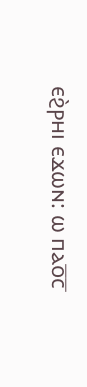ⲉϩ̀ⲣⲏⲓ ⲉϫⲱⲛ: ⲱ ⲡⲁⲟ̅ⲥ̅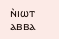ⲛ̀ⲓⲱⲧ ⲁⲃⲃⲁ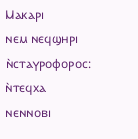Ⲙⲁⲕⲁⲣⲓ
ⲛⲉⲙ ⲛⲉϥϣⲏⲣⲓ ⲛ̀ⲥⲧⲁⲩⲣⲟⲫⲟⲣⲟⲥ: ⲛ̀ⲧⲉϥⲭⲁ ⲛⲉⲛⲛⲟⲃⲓ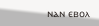ⲛⲁⲛ ⲉⲃⲟⲗ